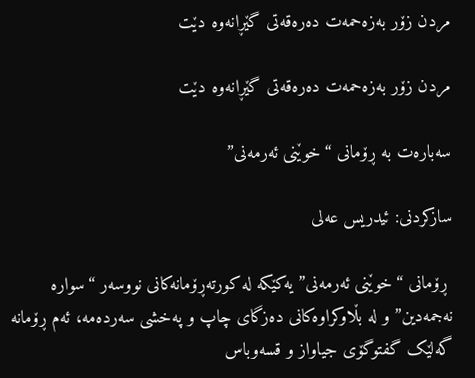مردن زۆر بەزەحمەت دەرەقەتی گێڕانەوە دێت

مردن زۆر بەزەحمەت دەرەقەتی گێڕانەوە دێت

سەبارەت بە ڕۆمانی “خوێنی ئەرمەنی”

سازکردنی: ئیدریس عەلی

 ڕۆمانی “خوێنی ئەرمەنی” یەکێکە لە کورتەڕۆمانەکانی نووسەر “سوارە نەجمەدین” و لە بڵاوکراوەکانی دەزگای چاپ و پەخشی سەردەمە، ئەم ڕۆمانە گەلێک گفتوگۆی جیاواز و قسەوباس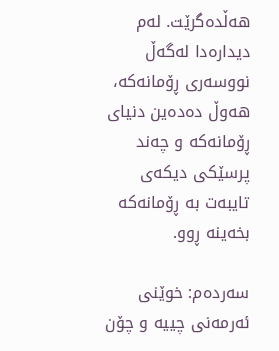هەڵدەگرێت. لەم دیدارەدا لەگەڵ نووسەری ڕۆمانەکە، هەوڵ دەدەین دنیای ڕۆمانەکە و چەند پرسێکی دیکەی تایبەت بە ڕۆمانەکە بخەینە ڕوو.

سەردەم: خوێنی ئەرمەنی چییە و چۆن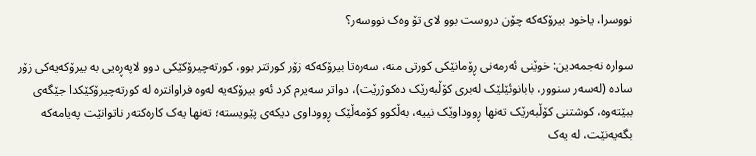نووسرا، یاخود بیرۆکەکە چۆن دروست بوو لای تۆ وەک نووسەر؟

سوارە نەجمەدین: خوێنی ئەرمەنی ڕۆمانێکی کورتی منە، سەرەتا بیرۆکەکە زۆر کورتتر بوو، کورتەچیرۆکێکی دوو لاپەڕەیی بە بیرۆکەیەکی زۆر سادە (لەسەر سنوور، بابانوئێلێک لەبری کۆڵبەرێک دەکوژرێت)، دواتر سەیرم کرد ئەو بیرۆکەیە لەوە فراوانترە لە کورتەچیرۆکێکدا جێگەی ببێتەوە، کوشتنی کۆڵبەرێک تەنها ڕووداوێک نییە، بەڵکوو کۆمەڵێک ڕووداوی دیکەی پێویستە؛ تەنها یەک کارەکتەر ناتوانێت پەیامەکە بگەیەنێت، لە یەک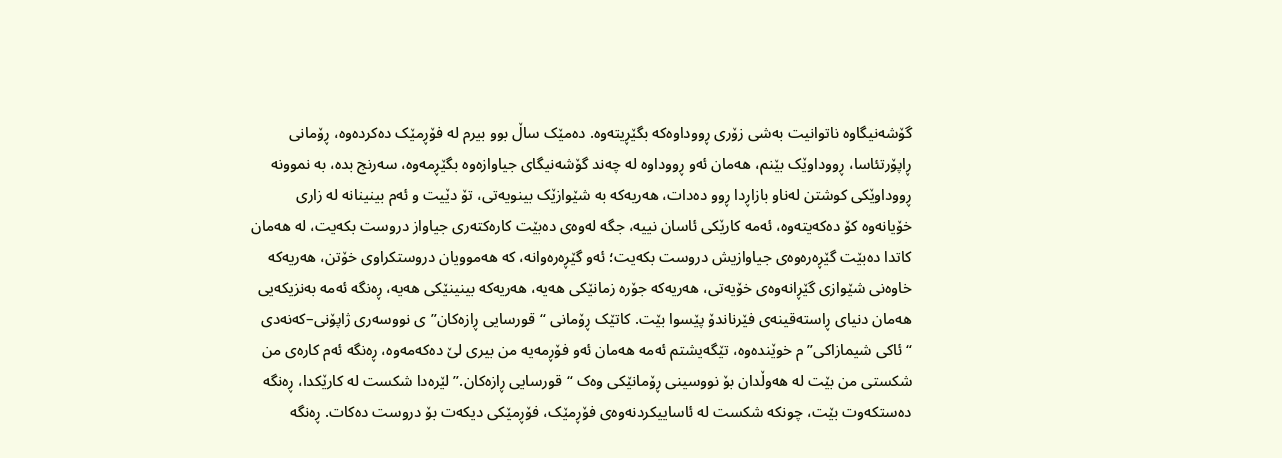گۆشەنیگاوە ناتوانیت بەشی زۆری ڕووداوەکە بگێڕیتەوە. دەمێک ساڵ بوو بیرم لە فۆڕمێک دەکردەوە، ڕۆمانی ڕاپۆرتئاسا، ڕووداوێک بێنم، هەمان ئەو ڕووداوە لە چەند گۆشەنیگای جیاوازەوە بگێڕمەوە، سەرنج بدە، بە نموونە ڕووداوێکی کوشتن لەناو بازاڕدا ڕوو دەدات، هەریەکە بە شێوازێک بینویەتی، تۆ دێیت و ئەم بینینانە لە زاری خۆیانەوە کۆ دەکەیتەوە، ئەمە کارێکی ئاسان نییە، جگە لەوەی دەبێت کارەکتەری جیاواز دروست بکەیت، لە هەمان کاتدا دەبێت گێڕەرەوەی جیاوازیش دروست بکەیت؛ ئەو گێڕەرەوانە، کە هەموویان دروستکراوی خۆتن، هەریەکە خاوەنی شێوازی گێڕانەوەی خۆیەتی، هەریەکە جۆرە زمانێکی هەیە، هەریەکە بینینێکی هەیە، ڕەنگە ئەمە بەنزیکەیی هەمان دنیای ڕاستەقینەی فێرناندۆ پێسوا بێت. کاتێک ڕۆمانی “قورسایی ڕازەکان”ی نووسەری ژاپۆنی–کەنەدی “ئاکی شیمازاکی”م خوێندەوە، تێگەیشتم ئەمە هەمان ئەو فۆڕمەیە من بیری لێ دەکەمەوە، ڕەنگە ئەم کارەی من شکستی من بێت لە هەوڵدان بۆ نووسینی ڕۆمانێکی وەک “قورسایی ڕازەکان.” لێرەدا شکست لە کارێکدا، ڕەنگە دەستکەوت بێت، چونکە شکست لە ئاساییکردنەوەی فۆڕمێک، فۆڕمێکی دیکەت بۆ دروست دەکات. ڕەنگە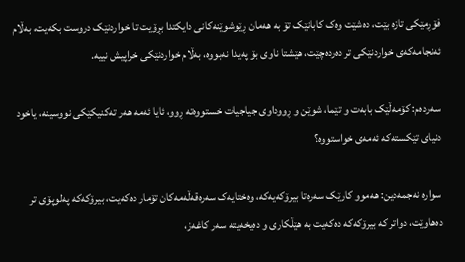فۆڕمێکی تازە بێت، دەشێت وەک کابانێک تۆ بە هەمان ڕێوشوێنەکانی دایکتدا بڕۆیت تا خواردنێک دروست بکەیت، بەڵام ئەنجامەکەی خواردنێکی تر دەردەچێت، هێشتا ناوی بۆ پەیدا نەبووە، بەڵام خواردنێکی خراپیش نییە.

سەردەم: کۆمەڵێک بابەت و تێما، شوێن و ڕووداوی جیاجیات خستووەتە ڕوو، ئایا ئەمە هەر تەکنیکێکی نووسینە، یاخود دنیای تێکستەکە ئەمەی خواستووە؟

سوارە نەجمەدین: هەموو کارێک سەرەتا بیرۆکەیەکە، وەختایەک سەرەقەڵەمەکان تۆمار دەکەیت، بیرۆکەکە پەلوپۆی تر دەهاوێت، دواتر کە بیرۆکەکە دەکەیت بە هێڵکاری و دەیخەیتە سەر کاغەز،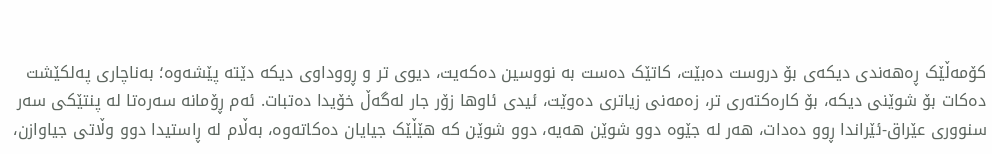کۆمەڵێک ڕەهەندی دیکەی بۆ دروست دەبێت، کاتێک دەست بە نووسین دەکەیت، دیوی تر و ڕووداوی دیکە دێتە پێشەوە؛ بەناچاری پەلکێشت دەکات بۆ شوێنی دیکە، بۆ کارەکتەری تر، زەمەنی زیاتری دەوێت، ئیدی ئاوها زۆر جار لەگەڵ خۆیدا دەتبات. ئەم ڕۆمانە سەرەتا لە پنتێکی سەر سنووری عێراق-ئێراندا ڕوو دەدات، هەر لە جێوە دوو شوێن هەیە، دوو شوێن کە هێڵێک جیایان دەکاتەوە، بەڵام لە ڕاستیدا دوو وڵاتی جیاوازن،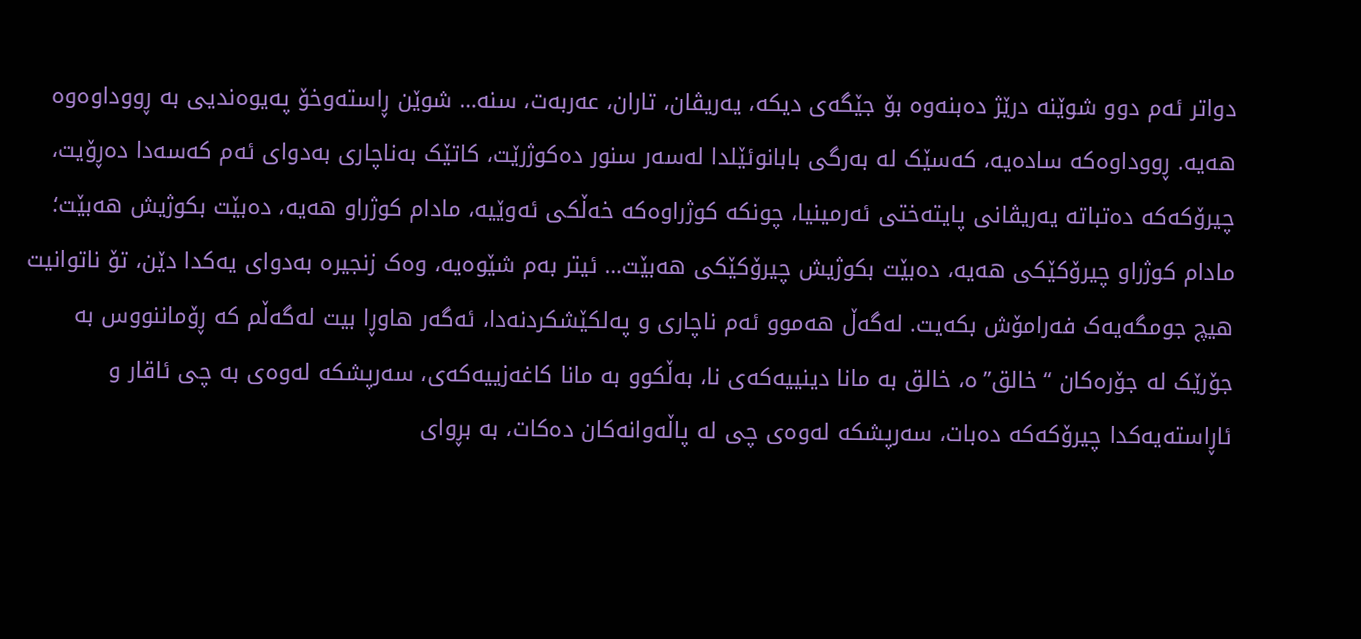دواتر ئەم دوو شوێنە درێژ دەبنەوە بۆ جێگەی دیکە، یەریڤان، تاران، عەربەت، سنە… شوێن ڕاستەوخۆ پەیوەندیی بە ڕووداوەوە هەیە. ڕووداوەکە سادەیە، کەسێک لە بەرگی بابانوئێلدا لەسەر سنور دەکوژرێت، کاتێک بەناچاری بەدوای ئەم کەسەدا دەڕۆیت، چیرۆکەکە دەتباتە یەریڤانی پایتەختی ئەرمینیا، چونکە کوژراوەکە خەڵکی ئەوێیە، مادام کوژراو هەیە، دەبێت بکوژیش هەبێت؛ مادام کوژراو چیرۆکێکی هەیە، دەبێت بکوژیش چیرۆکێکی هەبێت… ئیتر بەم شێوەیە، وەک زنجیرە بەدوای یەکدا دێن، تۆ ناتوانیت هیچ جومگەیەک فەرامۆش بکەیت. لەگەڵ هەموو ئەم ناچاری و پەلکێشکردنەدا، ئەگەر هاوڕا بیت لەگەڵم کە ڕۆماننووس بە جۆرێک لە جۆرەکان “خالق”ە، خالق بە مانا دینییەکەی نا، بەڵکوو بە مانا کاغەزییەکەی، سەرپشکە لەوەی بە چی ئاقار و ئاڕاستەیەکدا چیرۆکەکە دەبات، سەرپشکە لەوەی چی لە پاڵەوانەکان دەکات، بە بڕوای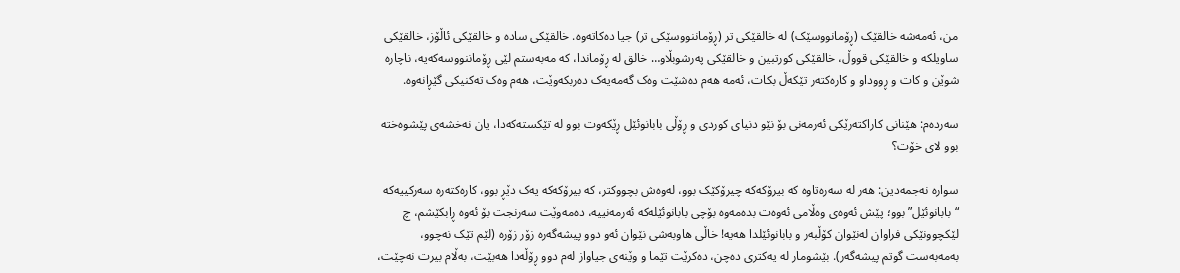من، ئەمەشە خالقێک (ڕۆمانووسێک) لە خالقێکی تر (ڕۆماننووسێکی تر) جیا دەکاتەوە. خالقێکی سادە و خالقێکی ئاڵۆز، خالقێکی ساویلکە و خالقێکی قووڵ، خالقێکی کورتبین و خالقێکی پەرشوبڵاو… خالق لە ڕۆماندا، کە مەبەستم لێی ڕۆماننووسەکەیە، ناچارە شوێن و کات و ڕووداو و کارەکتەر تێکەڵ بکات، ئەمە هەم دەشێت وەک گەمەیەک دەربکەوێت، هەم وەک تەکنیکی گێڕانەوە.

سەردەم: هێنانی کاراکتەرێکی ئەرمەنی بۆ نێو دنیای کوردی و ڕۆڵی بابانوئێل ڕێکەوت بوو لە تێکستەکەدا، یان نەخشەی پێشوەختە بوو لای خۆت؟

سوارە نەجمەدین: هەر لە سەرەتاوە کە بیرۆکەکە چیرۆکێک بوو، لەوەش بچووکتر، کە بیرۆکەکە یەک دێڕ بوو، کارەکتەرە سەرکییەکە “بابانوئێل” بوو؛ پێش ئەوەی وەڵامی ئەوەت بدەمەوە بۆچی بابانوئێلەکە ئەرمەنییە، دەمەوێت سەرنجت بۆ ئەوە ڕابکێشم، چ لێکچوونێکی فراوان لەنێوان کۆڵبەر و بابانوئێلدا هەیە! خاڵی هاوبەشی نێوان ئەو دوو پیشەگەرە زۆر زۆرە (لێم تێک نەچوو، بەمەبەست گوتم پیشەگەر). بێشومار لە یەکتری دەچن، دەکرێت تێما و وێنەی جیاواز لەم دوو ڕۆڵەدا هەبێت، بەڵام بیرت نەچێت،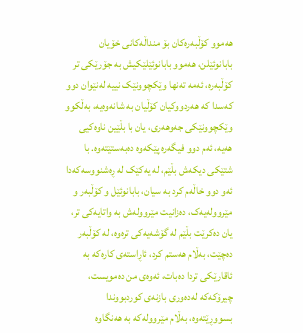هەموو کۆڵبەرەکان بۆ منداڵەکانی خۆیان بابانوئێلن، هەموو بابانوئێلێکیش بە جۆرێکی تر کۆڵبەرە، ئەمە تەنها وێکچوونێک نییە لەنێوان دوو کەسدا کە هەردووکیان کۆڵیان بە شانەوەیە، بەڵکوو وێکچوونێکی جەوهەری، یان با بڵێین ناوەکیی هەیە، ئەم دوو فیگەرە پێکەوە دەبەستێتەوە. با شتێکی دیکەش بڵێم، لە یەکێک لە ڕەشنووسەکەدا ئەو دوو خاڵەم کرد بە سیان، بابانوئێل و کۆڵبەر و مێروولەیەک، دەزانیت مێروولەش بە واتایەکی تر، یان دەکرێت بڵێم لە گۆشەیەکی ترەوە، لە کۆڵبەر دەچێت، بەڵام هەستم کرد، ئاڕاستەی کارەکە بە ئاقارێکی تردا دەبات، ئەوەی من دەمویست، چیرۆکەکە لەدەوری بازنەی کوردبووندا بسووڕێتەوە، بەڵام مێروولەکە بە هەنگاوە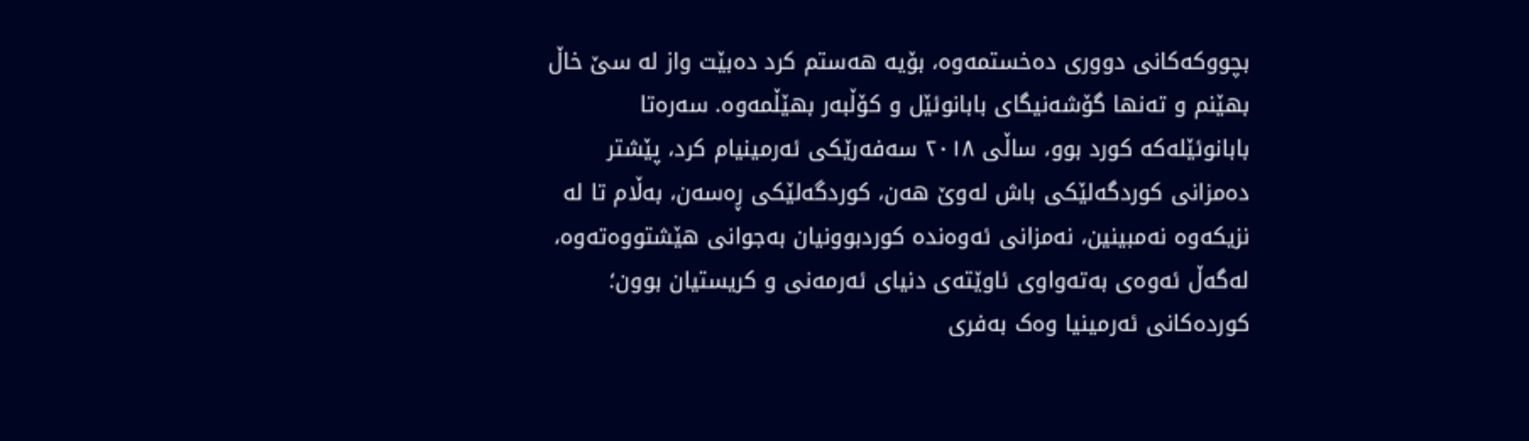بچووکەکانی دووری دەخستمەوە، بۆیە هەستم کرد دەبێت واز لە سێ خاڵ بهێنم و تەنها گۆشەنیگای بابانوئێل و کۆڵبەر بهێڵمەوە. سەرەتا بابانوئێلەکە کورد بوو، ساڵی ٢٠١٨ سەفەرێکی ئەرمینیام کرد، پێشتر دەمزانی کوردگەلێکی باش لەوێ هەن، کوردگەلێکی ڕەسەن، بەڵام تا لە نزیکەوە نەمبینین، نەمزانی ئەوەندە کوردبوونیان بەجوانی هێشتووەتەوە، لەگەڵ ئەوەی بەتەواوی ئاوێتەی دنیای ئەرمەنی و کریستیان بوون؛ کوردەکانی ئەرمینیا وەک بەفری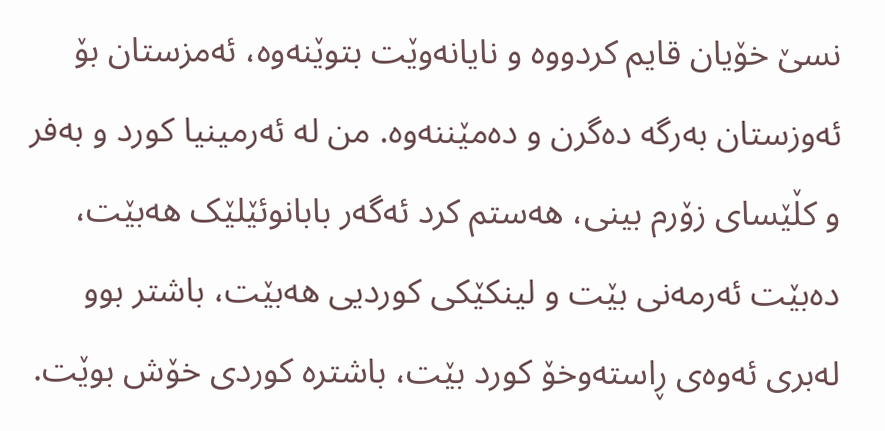نسێ خۆیان قایم کردووە و نایانەوێت بتوێنەوە، ئەمزستان بۆ ئەوزستان بەرگە دەگرن و دەمێننەوە. من لە ئەرمینیا کورد و بەفر و کڵێسای زۆرم بینی، هەستم کرد ئەگەر بابانوئێلێک هەبێت، دەبێت ئەرمەنی بێت و لینکێکی کوردیی هەبێت، باشتر بوو لەبری ئەوەی ڕاستەوخۆ کورد بێت، باشترە کوردی خۆش بوێت.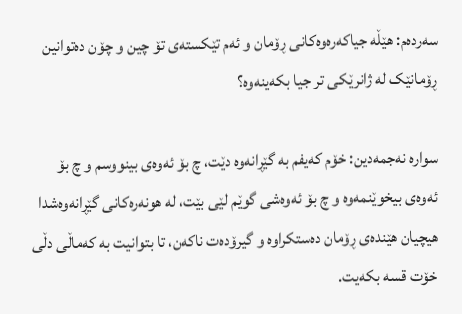سەردەم: هێڵە جیاکەرەوەکانی ڕۆمان و ئەم تێکستەی تۆ چین و چۆن دەتوانین ڕۆمانێک لە ژانرێکی تر جیا بکەینەوە؟

سوارە نەجمەدین: خۆم کەیفم بە گێڕانەوە دێت، چ بۆ ئەوەی بینووسم و چ بۆ ئەوەی بیخوێنمەوە و چ بۆ ئەوەشی گوێم لێی بێت، لە هونەرەکانی گێڕانەوەشدا هیچیان هێندەی ڕۆمان دەستکراوە و گیرۆدەت ناکەن، تا بتوانیت بە کەماڵی دڵی خۆت قسە بکەیت.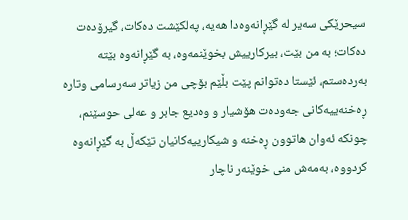سیحرێکی سەیر لە گێڕانەوەدا هەیە، پەلکێشت دەکات، گیرۆدەت دەکات؛ بە من بێت، بیرکارییش بخوێنمەوە، بە گێڕانەوە بێتە بەردەستم، ئێستا دەتوانم پێت بڵێم بۆچی من زیاتر سەرسامی وتارە ڕەخنەییەکانی جەودەت هۆشیار و وەدیع جابر و عەلی حوسێنم، چونکە ئەوان هاتوون ڕەخنە و شیکارییەکانیان تێکەڵ بە گێڕانەوە کردووە، بەمەش منی خوێنەر ناچار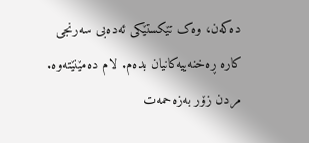دەکەن، وەک تێکستێکی ئەدەبی سەرنجی کارە ڕەخنەییەکانیان بدەم. لام دەمێنێتەوە. مردن زۆر بەزەحمەت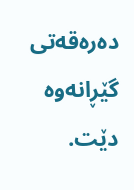دەرەقەتی گێڕانەوە دێت.